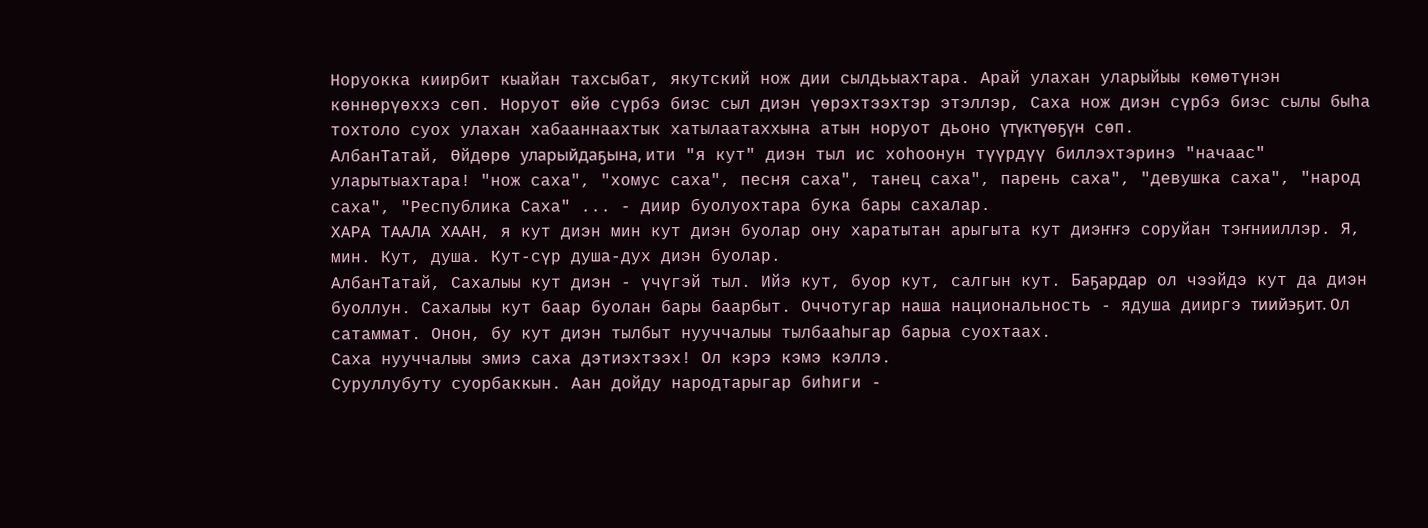Норуокка киирбит кыайан тахсыбат, якутский нож дии сылдьыахтара. Арай улахан уларыйыы көмөтүнэн көннөрүөххэ сөп. Норуот өйө сүрбэ биэс сыл диэн үөрэхтээхтэр этэллэр, Саха нож диэн сүрбэ биэс сылы быһа тохтоло суох улахан хабааннаахтык хатылаатаххына атын норуот дьоно үтүктүөҕүн сөп.
АлбанТатай, Өйдөрө уларыйдаҕына, ити "я кут" диэн тыл ис хоһоонун түүрдүү биллэхтэринэ "начаас" уларытыахтара! "нож саха", "хомус саха", песня саха", танец саха", парень саха", "девушка саха", "народ саха", "Республика Саха" ... - диир буолуохтара бука бары сахалар.
ХАРА ТААЛА ХААН, я кут диэн мин кут диэн буолар ону харатытан арыгыта кут диэҥҥэ соруйан тэҥнииллэр. Я, мин. Кут, душа. Кут-сүр душа-дух диэн буолар.
АлбанТатай, Сахалыы кут диэн - үчүгэй тыл. Ийэ кут, буор кут, салгын кут. Баҕардар ол чээйдэ кут да диэн буоллун. Сахалыы кут баар буолан бары баарбыт. Оччотугар наша национальность - ядуша дииргэ тиийэҕит. Ол сатаммат. Онон, бу кут диэн тылбыт нууччалыы тылбааһыгар барыа суохтаах.
Саха нууччалыы эмиэ саха дэтиэхтээх! Ол кэрэ кэмэ кэллэ.
Суруллубуту суорбаккын. Аан дойду народтарыгар биһиги -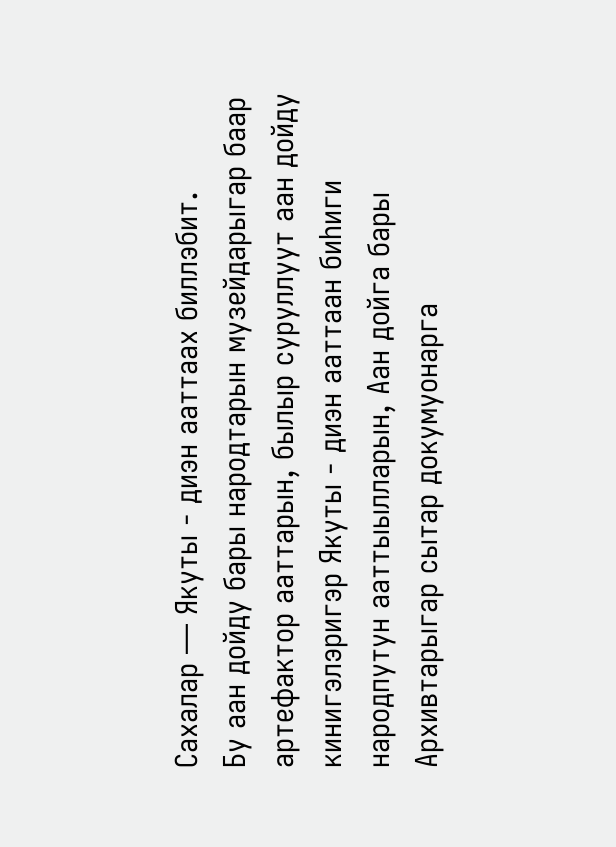Сахалар — Якуты - диэн ааттаах биллэбит.
Бу аан дойду бары народтарын музейдарыгар баар артефактор ааттарын, былыр суруллуут аан дойду кинигэлэригэр Якуты - диэн ааттаан биһиги народпутун ааттыылларын, Аан дойга бары Архивтарыгар сытар докумуонарга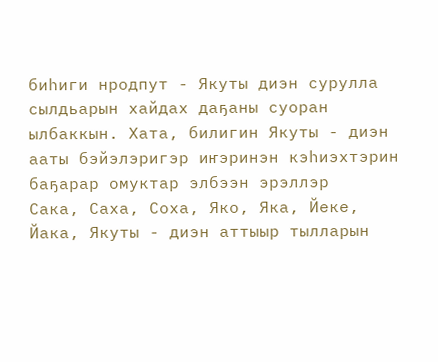биһиги нродпут - Якуты диэн сурулла сылдьарын хайдах даҕаны суоран ылбаккын. Хата, билигин Якуты - диэн ааты бэйэлэригэр иҥэринэн кэһиэхтэрин баҕарар омуктар элбээн эрэллэр
Сака, Саха, Соха, Яко, Яка, Йеке, Йака, Якуты - диэн аттыыр тылларын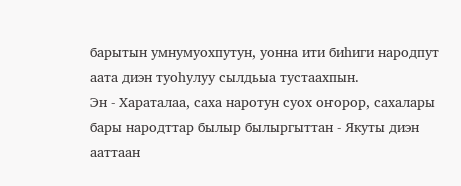барытын умнумуохпутун, уонна ити биһиги народпут аата диэн туоһулуу сылдьыа тустаахпын.
Эн - Хараталаа, саха наротун суох оҥорор, сахалары бары народттар былыр былыргыттан - Якуты диэн ааттаан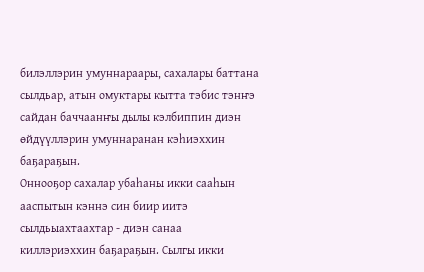билэллэрин умуннараары, сахалары баттана сылдьар, атын омуктары кытта тэбис тэнҥэ сайдан баччаанҥы дылы кэлбиппин диэн өйдүүллэрин умуннаранан кэһиэххин баҕараҕын.
Оннооҕор сахалар убаһаны икки сааһын ааспытын кэннэ син биир иитэ сылдьыахтаахтар - диэн санаа киллэриэххин баҕараҕын. Сылгы икки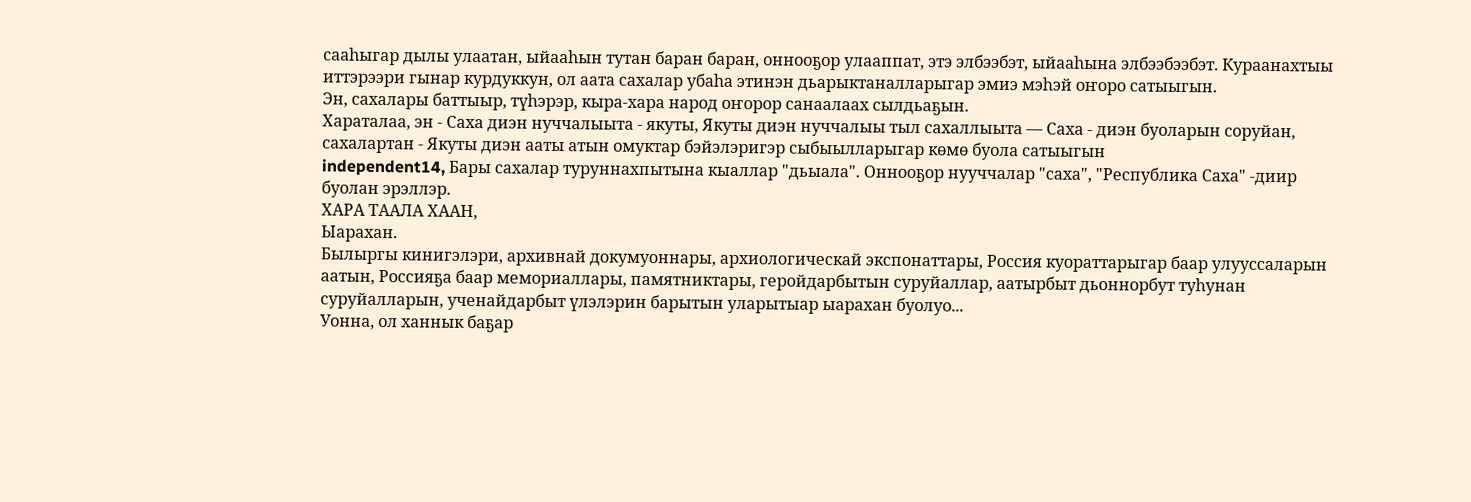сааһыгар дылы улаатан, ыйааһын тутан баран баран, оннооҕор улааппат, этэ элбээбэт, ыйааһына элбээбээбэт. Кураанахтыы иттэрээри гынар курдуккун, ол аата сахалар убаһа этинэн дьарыктаналларыгар эмиэ мэһэй оҥоро сатыыгын.
Эн, сахалары баттыыр, түһэрэр, кыра-хара народ оҥорор санаалаах сылдьаҕын.
Хараталаа, эн - Саха диэн нуччалыыта - якуты, Якуты диэн нуччалыы тыл сахаллыыта — Саха - диэн буоларын соруйан, сахалартан - Якуты диэн ааты атын омуктар бэйэлэригэр сыбыылларыгар көмө буола сатыыгын
independent14, Бары сахалар туруннахпытына кыаллар "дьыала". Оннооҕор нууччалар "саха", "Республика Саха" -диир буолан эрэллэр.
ХАРА ТААЛА ХААН,
Ыарахан.
Былыргы кинигэлэри, архивнай докумуоннары, архиологическай экспонаттары, Россия куораттарыгар баар улууссаларын аатын, Россияҕа баар мемориаллары, памятниктары, геройдарбытын суруйаллар, аатырбыт дьоннорбут туһунан суруйалларын, ученайдарбыт үлэлэрин барытын уларытыар ыарахан буолуо...
Уонна, ол ханнык баҕар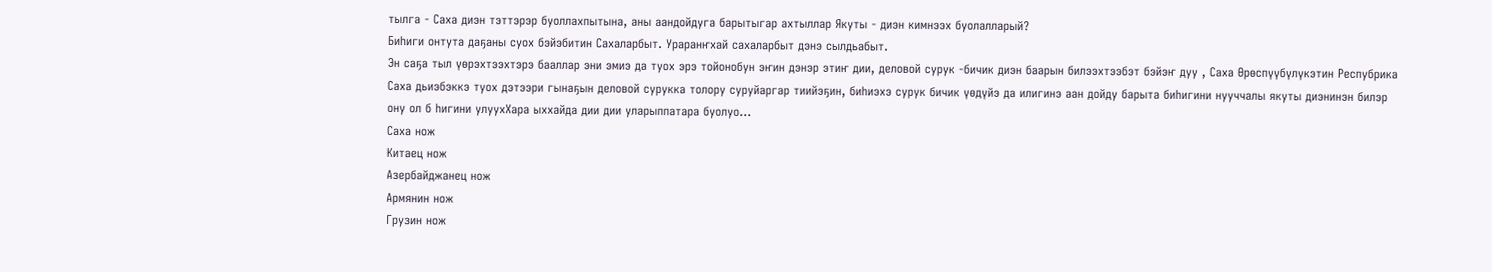тылга - Саха диэн тэттэрэр буоллахпытына, аны аандойдуга барытыгар ахтыллар Якуты - диэн кимнээх буолалларый?
Биһиги онтута даҕаны суох бэйэбитин Сахаларбыт. Ураранҥхай сахаларбыт дэнэ сылдьабыт.
Эн саҕа тыл үөрэхтээхтэрэ бааллар эни эмиэ да туох эрэ тойонобун эҥин дэнэр этиҥ дии, деловой сурук -бичик диэн баарын билээхтээбэт бэйэҥ дуу , Саха Өрөспүүбүлүкэтин Респубрика Саха дьиэбэккэ туох дэтээри гынаҕын деловой сурукка толору суруйаргар тиийэҕин, биһиэхэ сурук бичик үөдүйэ да илигинэ аан дойду барыта биһигини нууччалы якуты диэнинэн билэр ону ол б һигини улуухХара ыххайда дии дии уларыппатара буолуо...
Саха нож
Китаец нож
Азербайджанец нож
Армянин нож
Грузин нож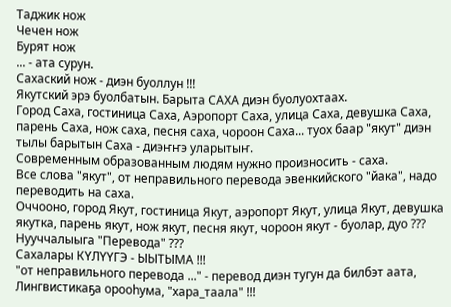Таджик нож
Чечен нож
Бурят нож
... - ата сурун.
Сахаский нож - диэн буоллун !!!
Якутский эрэ буолбатын. Барыта САХА диэн буолуохтаах.
Город Саха, гостиница Саха, Аэропорт Саха, улица Саха, девушка Саха, парень Саха, нож саха, песня саха, чороон Саха... туох баар "якут" диэн тылы барытын Саха - диэҥҥэ уларытыҥ.
Современным образованным людям нужно произносить - саха.
Все слова "якут", от неправильного перевода эвенкийского "йака", надо переводить на саха.
Оччооно, город Якут, гостиница Якут, аэропорт Якут, улица Якут, девушка якутка, парень якут, нож якут, песня якут, чороон якут - буолар, дуо ???
Нууччалыыга "Перевода" ???
Сахалары КҮЛҮҮГЭ - ЫЫТЫМА !!!
"от неправильного перевода ..." - перевод диэн тугун да билбэт аата, Лингвистикаҕа орооһума, "хара_таала" !!!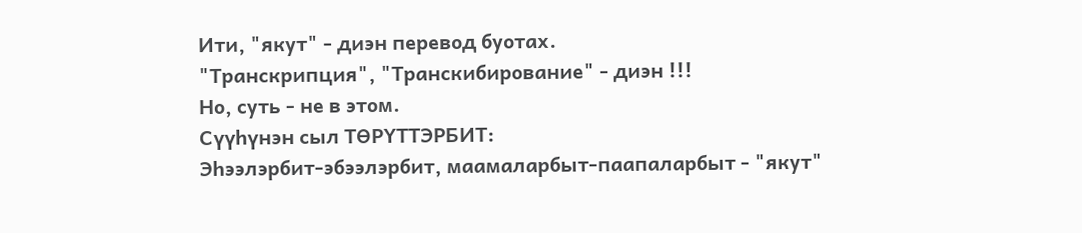Ити, "якут" - диэн перевод буотах.
"Транскрипция", "Транскибирование" - диэн !!!
Но, суть - не в этом.
Сүүһүнэн сыл ТӨРҮТТЭРБИТ:
Эһээлэрбит-эбээлэрбит, маамаларбыт-паапаларбыт - "якут"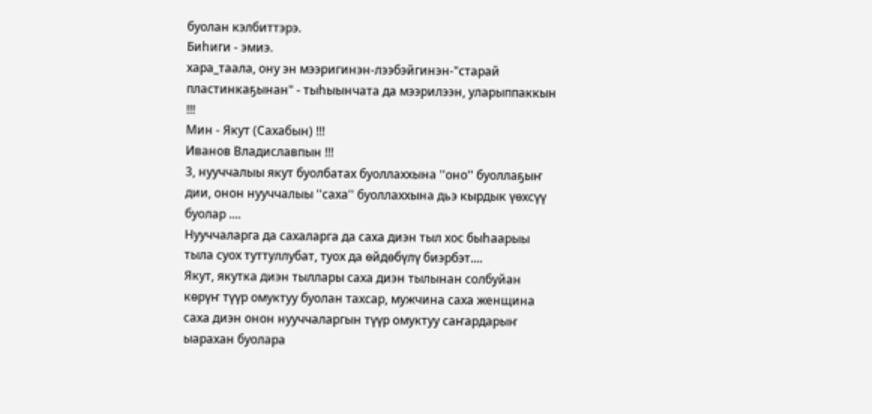буолан кэлбиттэрэ.
Биһиги - эмиэ.
хара_таала, ону эн мээригинэн-лээбэйгинэн-"старай пластинкаҕынан" - тыһыынчата да мээрилээн, уларыппаккын !!!
Мин - Якут (Сахабын) !!!
Иванов Владиславпын !!!
3, нууччалыы якут буолбатах буоллаххына ''оно'' буоллаҕыҥ дии, онон нууччалыы ''саха'' буоллаххына дьэ кырдык үөхсүү буолар ....
Нууччаларга да сахаларга да саха диэн тыл хос быһаарыы тыла суох туттуллубат, туох да өйдөбүлү биэрбэт....
Якут, якутка диэн тыллары саха диэн тылынан солбуйан көрүҥ түүр омуктуу буолан тахсар, мужчина саха женщина саха диэн онон нууччаларгын түүр омуктуу саҥардарыҥ ыарахан буолара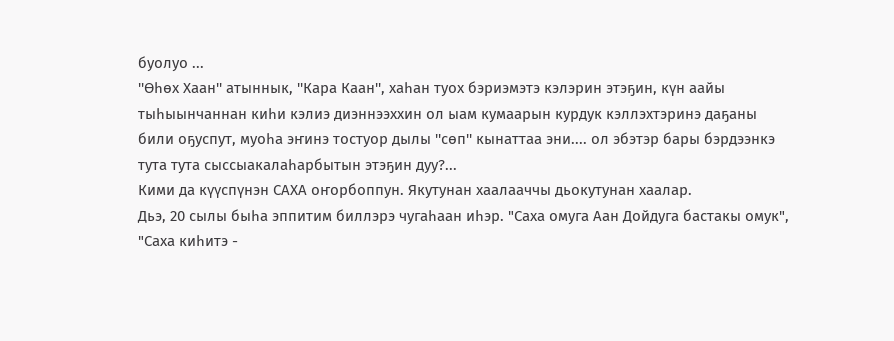буолуо ...
''Өһөх Хаан'' атыннык, ''Кара Каан'', хаһан туох бэриэмэтэ кэлэрин этэҕин, күн аайы тыһыынчаннан киһи кэлиэ диэннээххин ол ыам кумаарын курдук кэллэхтэринэ даҕаны били оҕуспут, муоһа эҥинэ тостуор дылы ''сөп'' кынаттаа эни.... ол эбэтэр бары бэрдээнкэ тута тута сыссыакалаһарбытын этэҕин дуу?...
Кими да күүспүнэн САХА оҥорбоппун. Якутунан хаалааччы дьокутунан хаалар.
Дьэ, 20 сылы быһа эппитим биллэрэ чугаһаан иһэр. "Саха омуга Аан Дойдуга бастакы омук", "Саха киһитэ -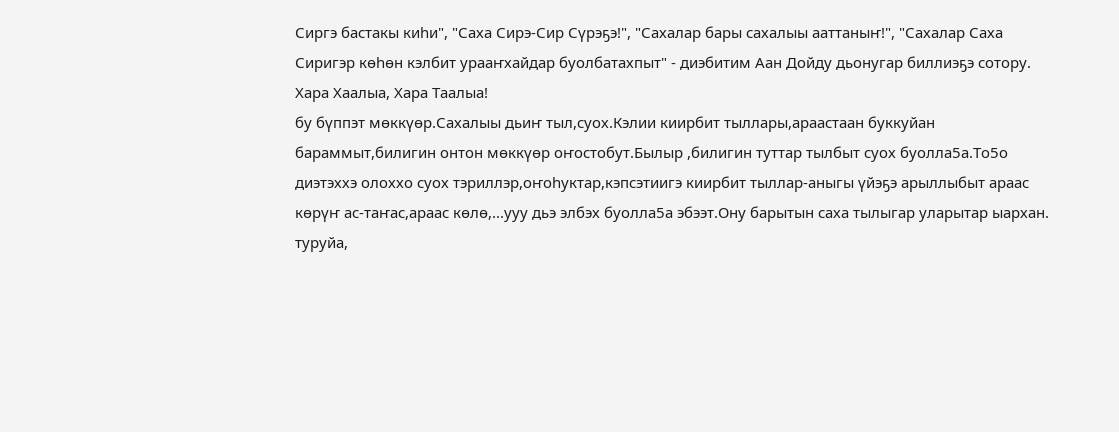Сиргэ бастакы киһи", "Саха Сирэ-Сир Сүрэҕэ!", "Сахалар бары сахалыы ааттаныҥ!", "Сахалар Саха Сиригэр көһөн кэлбит урааҥхайдар буолбатахпыт" - диэбитим Аан Дойду дьонугар биллиэҕэ сотору. Хара Хаалыа, Хара Таалыа!
бу бүппэт мөккүөр.Сахалыы дьиҥ тыл,суох.Кэлии киирбит тыллары,араастаан буккуйан бараммыт,билигин онтон мөккүөр оҥостобут.Былыр ,билигин туттар тылбыт суох буолла5а.То5о диэтэххэ олоххо суох тэриллэр,оҥоһуктар,кэпсэтиигэ киирбит тыллар-аныгы үйэҕэ арыллыбыт араас көрүҥ ас-таҥас,араас көлө,...ууу дьэ элбэх буолла5а эбээт.Ону барытын саха тылыгар уларытар ыархан.
туруйа,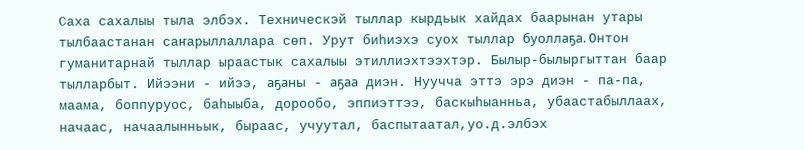Саха сахалыы тыла элбэх. Техническэй тыллар кырдьык хайдах баарынан утары тылбаастанан саҥарыллаллара сөп. Урут биһиэхэ суох тыллар буоллаҕа. Онтон гуманитарнай тыллар ыраастык сахалыы этиллиэхтээхтэр. Былыр-былыргыттан баар тылларбыт. Ийээни - ийээ, аҕаны - аҕаа диэн. Нуучча эттэ эрэ диэн - па-па, маама, боппуруос, баһыыба, дорообо, эппиэттээ, баскыһыанньа, убаастабыллаах, начаас, начаалынньык, быраас, учуутал, баспытаатал,уо.д.элбэх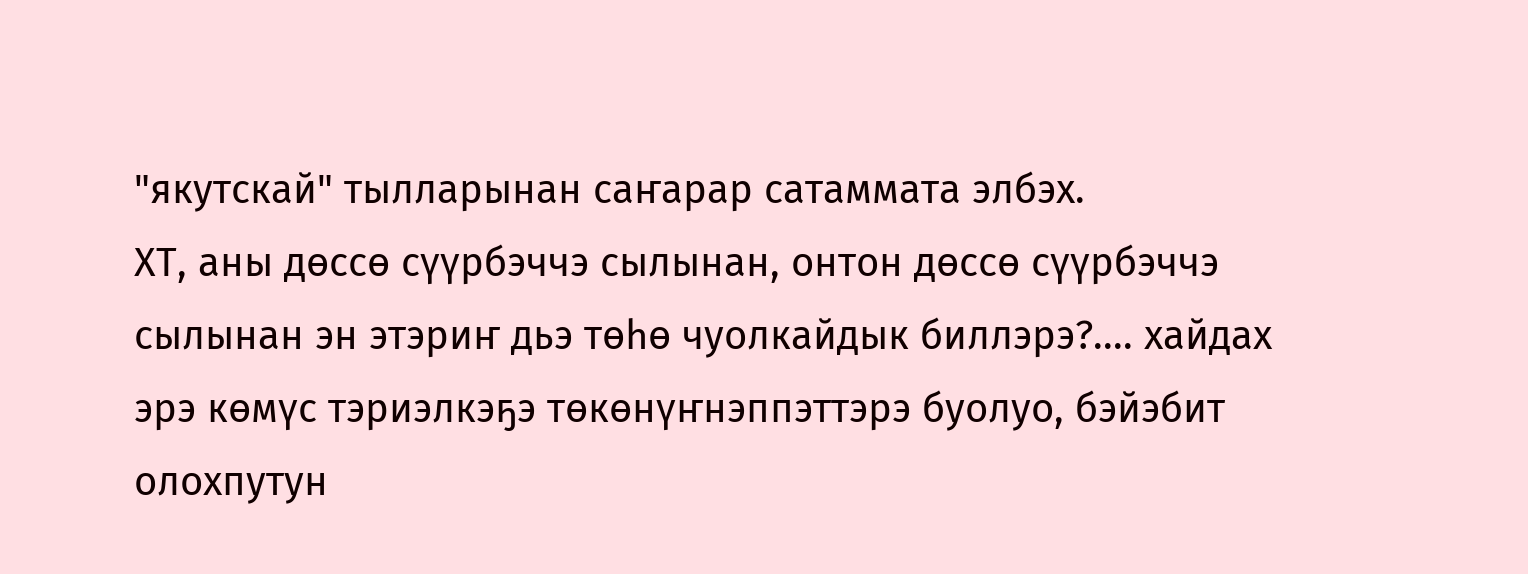"якутскай" тылларынан саҥарар сатаммата элбэх.
ХТ, аны дөссө сүүрбэччэ сылынан, онтон дөссө сүүрбэччэ сылынан эн этэриҥ дьэ төһө чуолкайдык биллэрэ?.... хайдах эрэ көмүс тэриэлкэҕэ төкөнүҥнэппэттэрэ буолуо, бэйэбит олохпутун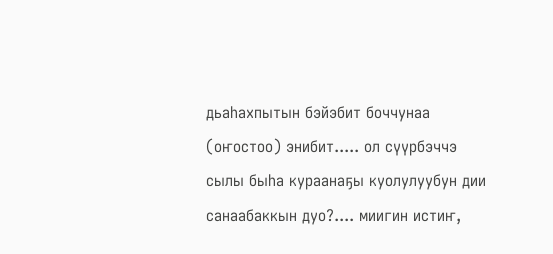дьаһахпытын бэйэбит боччунаа (оҥостоо) энибит..... ол сүүрбэччэ сылы быһа кураанаҕы куолулуубун дии санаабаккын дуо?.... миигин истиҥ,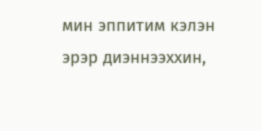мин эппитим кэлэн эрэр диэннээххин,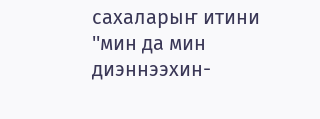сахаларыҥ итини ''мин да мин диэннээхин-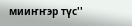мииҥҥэр түс''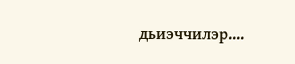дьиэччилэр....